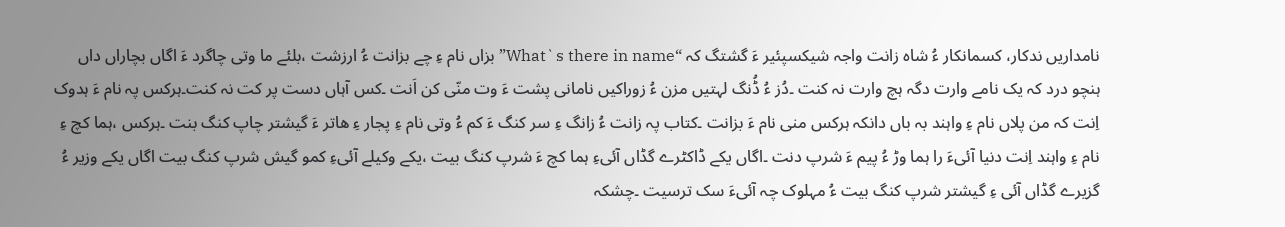نامداریں ندکار، کسمانکار ءُ شاہ زانت واجہ شیکسپئیر ءَ گشتگ کہ “What`s there in name”بزاں نام ءِ چے بزانت ءُ ارزشت ،بلئے ما وتی چاگرد ءَ اگاں بچاراں داں ہنچو درد کہ یک نامے وارت دگہ ہچ وارت نہ کنت ۔دُز ءُ ڈُنگ لہتیں مزن ءُ زوراکیں نامانی پشت ءَ وت منّی کن اَنت ۔کس آہاں دست پر کت نہ کنت۔ہرکس پہ نام ءَ ہدوک اِنت کہ من پلاں نام ءِ واہند بہ باں دانکہ ہرکس منی نام ءَ بزانت ۔کتاب پہ زانت ءُ زانگ ءِ سر کنگ ءَ کم ءُ وتی نام ءِ پجار ءِ ھاتر ءَ گیشتر چاپ کنگ بنت ۔ہرکس ،ہما کچ ءِ نام ءِ واہند اِنت دنیا آئیءَ را ہما وڑ ءُ پیم ءَ شرپ دنت ۔اگاں یکے ڈاکٹرے گڈاں آئیءِ ہما کچ ءَ شرپ کنگ بیت ،یکے وکیلے آئیءِ کمو گیش شرپ کنگ بیت اگاں یکے وزیر ءُ گزیرے گڈاں آئی ءِ گیشتر شرپ کنگ بیت ءُ مہلوک چہ آئیءَ سک ترسیت ۔چشکہ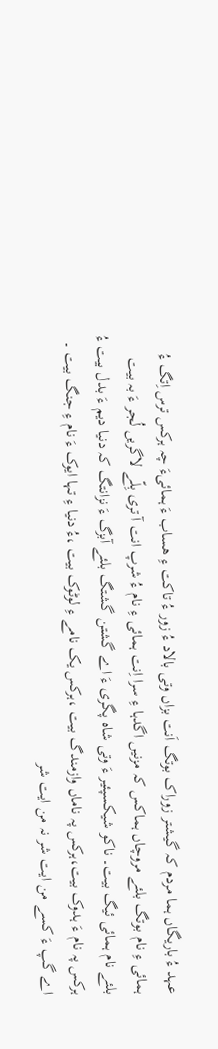عہد ءُ باریگاں ہما مردم کہ گیشتر زوراک بوتگ اَنت بزاں وتی بالاد ءُ زور ءُ تاکت ءِ ھساب ءَ ہمائیءَ چہ ہرکس ترس اِتگ ءُ ہمائی ءِ نام بوتگ بلئے مروچاں ہماکس کہ مزنیں اگدہا ءِ سرا اِنت ہمائی ءِ نام ءُ شرپ انت آ تری بِلّے لاگریں لُجر ءَ بہ بیت بلئے نام ہمائی ئیگ بیت۔ ناکو شیکسپئیر ءَ وتی شاہ پگری ءَ اے گشتن گشتگ بلئے آبزگ ءَ نزانتگ کہ دنیا دیم ءَ بدل بیت ءُ ہرکس پہ نام ءَ ہدوک بیت،ہرکس پہ ناماں وازمندگ بیت ،ہرکس یک نامے ءِ لوٹوک بیت ،ءُ دنیا ءِ تہا ایوک ءَ نام ءِ جنگ بیت ۔
اے گپ ءَ کسے من ایت شر نہ من ایت شر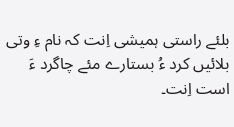بلئے راستی ہمیشی اِنت کہ نام ءِ وتی بلائیں کرد ءُ بستارے مئے چاگرد ءَ است اِنت۔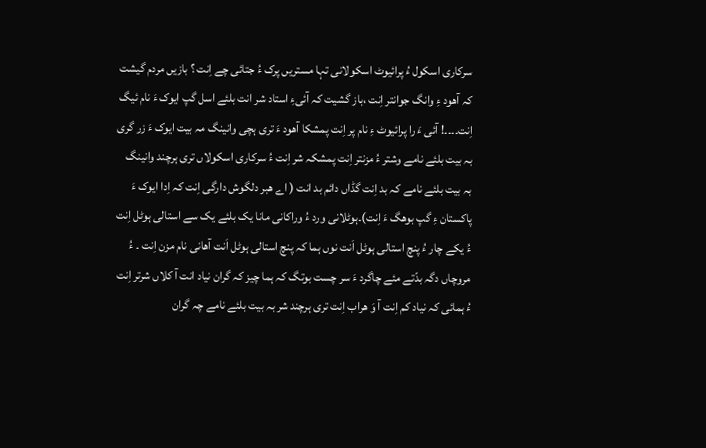سرکاری اسکول ءُ پرائیوٹ اسکولانی تہا مستریں پرک ءُ جتائی چے اِنت ؟ بازیں مردم گیشت کہ آھود ءِ وانگ جوانتر اِنت ،باز گشیت کہ آئیءِ استاد شر انت بلئے اسل گپ ایوک ءَ نام ئیگ اِنت۔۔۔۔! آئی ءَ را پرائیوٹ ءِ نام پر اِنت پمشکا آھود ءَ تری ہچی وانینگ مہ بیت ایوک ءَ زر گری بہ بیت بلئے نامے وشتر ءُ مزنتر اِنت پمشکہ شر اِنت ءُ سرکاری اسکولاں تری ہرچند وانینگ بہ بیت بلئے نامے کہ بد اِنت گڈاں دائم بد انت ( اے ھبر دلگوش دارگی اِنت کہ اِدا ایوک ءَ پاکستان ءِ گپ بوھگ ءَ اِنت)۔ہوٹلانی ورد ءُ وراکانی مانا یک بلئے یک سے استالی ہوٹل اِنت ءُ یکے چار ءُ پنچ استالی ہوٹل اَنت نوں ہما کہ پنچ استالی ہوٹل اَنت آھانی نام مزن اِنت ۔ ءُ مروچاں دگہ بدّتے مئے چاگرد ءَ سر چست بوتگ کہ ہما چیز کہ گران نیاد انت آ کلاں شرتر اِنت ءُ ہمائی کہ نیاد کم اِنت آ وَ ھراب اِنت تری ہرچند شر بہ بیت بلئے نامے چہ گران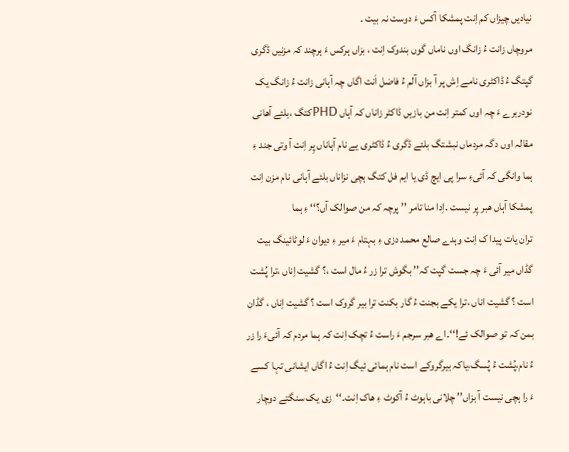نیادیں چیزاں کم اِنت پمشکا آکس ءَ دوست نہ بیت ۔
مروچاں زانت ءُ زانگ اوں ناماں گوں بندوک اِنت ، بزاں ہرکس ءَ ہرچند کہ مزنیں ڈگری گپتگ ءُ ڈاکٹری نامے اِش پر آ بزاں آلم ءُ فاضل اَنت اگاں چہ آہانی زانت ءُ زانگ یک نودربرے ءَ چہ اوں کمتر اِنت من بازیں ڈاکٹر زاناں کہ آہاں PHDکتگ ،بلئے آھانی مقالہ اوں دگہ مردماں نبشتگ بلئے ڈگری ءُ ڈاکٹری یے نام آہاناں پِر اِنت آ وتی جند ءِ ہما وانگی کہ آئیءِ سرا پی ایچ ڈی یا ایم فل کتگ ہچی نزاناں بلئے آہانی نام مزن اِنت پمشکا آہاں ھبر پِر نیست ۔اِدا منا تامر ’’ پرچہ کہ من صوالک آں؟‘‘ ءِ ہما
تران یات پیدا ک اِنت وہدے صالع محمد دزی ءِ بہتام ءَ میر ءِ دیوان ءَ لوٹائینگ بیت گڈاں میر آئی ءَ چہ جست گپت کہ’’ بگوش ترا زر ءُ مال است ،؟ گشیت اِناں ،ترا پُشت است ؟ گشیت اناں ،ترا یکے بجنت ءُ گار بکنت ترا بیر گروک است ؟ گشیت اِناں ، گڈان بمن کہ تو صوالک ئے!‘‘۔اے ھبر سرجم ءَ راست ءُ تچک اِنت کہ ہما مردم کہ آئیءَ را زر ءُ نام،پُشت ءُ پُسگ،یاکہ بیرگروکے است نام ہمائی ئیگ اِنت ءُ اگاں ایشانی تہا کسے ءَ را ہچی نیست آ بزاں’’ چلانی باہوٹ ءُ آکوٹ ءِ ھاک اِنت۔‘‘زی یک سنگتے دوچار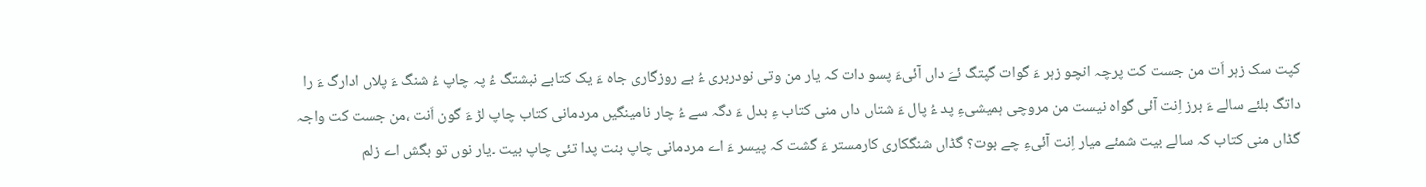کپت سک زہر اَت من جست کت پرچہ انچو زہر ءَ گوات گپتگ ئےَ داں آئیءَ پسو دات کہ یار من وتی نودربری ءُ بے روزگاری جاہ ءَ یک کتابے نبشتگ ءُ پہ چاپ ءُ شنگ ءَ پلاں ادارگ ءَ را داتگ بلئے سالے ءَ برز اِنت آئی گواہ نیست من مروچی ہمیشیءِ پد ءُ پال ءَ شتاں داں منی کتاب ءِ بدل ءَ دگہ سے ءُ چار نامینگیں مردمانی کتاب چاپ لڑ ءَ گون اَنت ،من جست کت واجہ گڈاں منی کتاب کہ سالے بیت شمئے میار اِنت آئیءِ چے بوت؟ گڈاں شنگکاری کارمستر ءَ گشت کہ پیسر ءَ اے مردمانی چاپ بنت پدا تئی چاپ بیت ۔یار نوں تو بگش اے زلم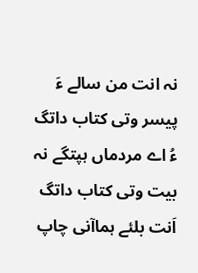نہ انت من سالے ءَ پیسر وتی کتاب داتگ ءُ اے مردماں ہپتگے نہ بیت وتی کتاب داتگ اَنت بلئے ہماآنی چاپ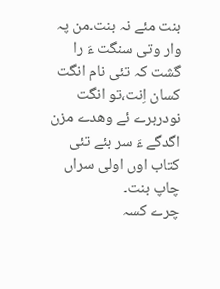بنت مئے نہ بنت۔من پہ وار وتی سنگت ءَ را گشت کہ تئی نام انگت کسان اِنت،تو انگت نودربرے ئے وھدے مزن اگدگے ءَ سر بئے تئی کتاب اوں اولی سراں چاپ بنت۔
چرے کسہ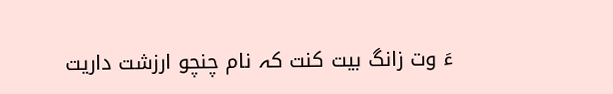ءَ وت زانگ بیت کنت کہ نام چنچو ارزشت داریت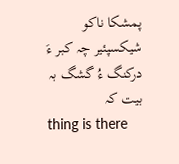پمشکا ناکو شیکسپئیر چہ کبر ءَ درکنگ ءُ گشگ بہ بیت کہ
thing is there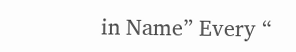in Name” Every “